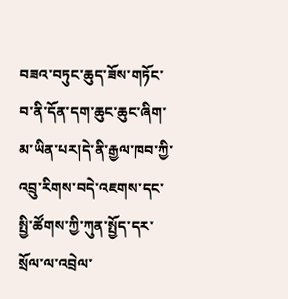བཟའ་བཏུང་ཆུད་ཟོས་གཏོང་བ་ནི་དོན་དག་ཆུང་ཆུང་ཞིག་མ་ཡིན་པར།དེ་ནི་རྒྱལ་ཁབ་ཀྱི་འབྲུ་རིགས་བདེ་འཇགས་དང་སྤྱི་ཚོགས་ཀྱི་ཀུན་སྤྱོད་དར་སྲོལ་ལ་འབྲེལ་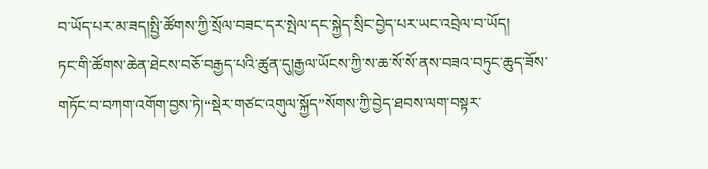བ་ཡོད་པར་མ་ཟད།སྤྱི་ཚོགས་ཀྱི་སྲོལ་བཟང་དར་སྤེལ་དང་སྐྱེད་སྲིང་བྱེད་པར་ཡང་འབྲེལ་བ་ཡོད།
ཏང་གི་ཚོགས་ཆེན་ཐེངས་བཅོ་བརྒྱད་པའི་ཚུན་དུ།རྒྱལ་ཡོངས་ཀྱི་ས་ཆ་སོ་སོ་ནས་བཟའ་བཏུང་ཆུད་ཟོས་གཏོང་བ་བཀག་འགོག་བྱས་ཏེ།“སྡེར་གཙང་འགུལ་སྐྱོད”སོགས་ཀྱི་བྱེད་ཐབས་ལག་བསྟར་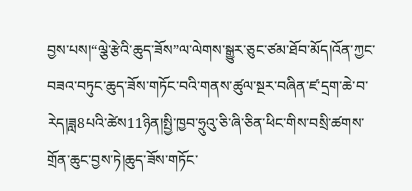བྱས་པས།“ལྕེ་རྩེའི་ཆུད་ཟོས”ལ་ལེགས་སྒྱུར་ཅུང་ཙམ་ཐོབ་མོད།འོན་ཀྱང་བཟའ་བཏུང་ཆུད་ཟོས་གཏོང་བའི་གནས་ཚུལ་སྔར་བཞིན་ཛ་དྲག་ཆེ་བ་རེད།ཟླ8པའི་ཚེས11ཉིན།སྤྱི་ཁྱབ་ཧྲུའུ་ཅི་ཞི་ཅིན་ཕིང་གིས་བསྲི་ཚགས་གྲོན་ཆུང་བྱས་ཏེ།ཆུད་ཟོས་གཏོང་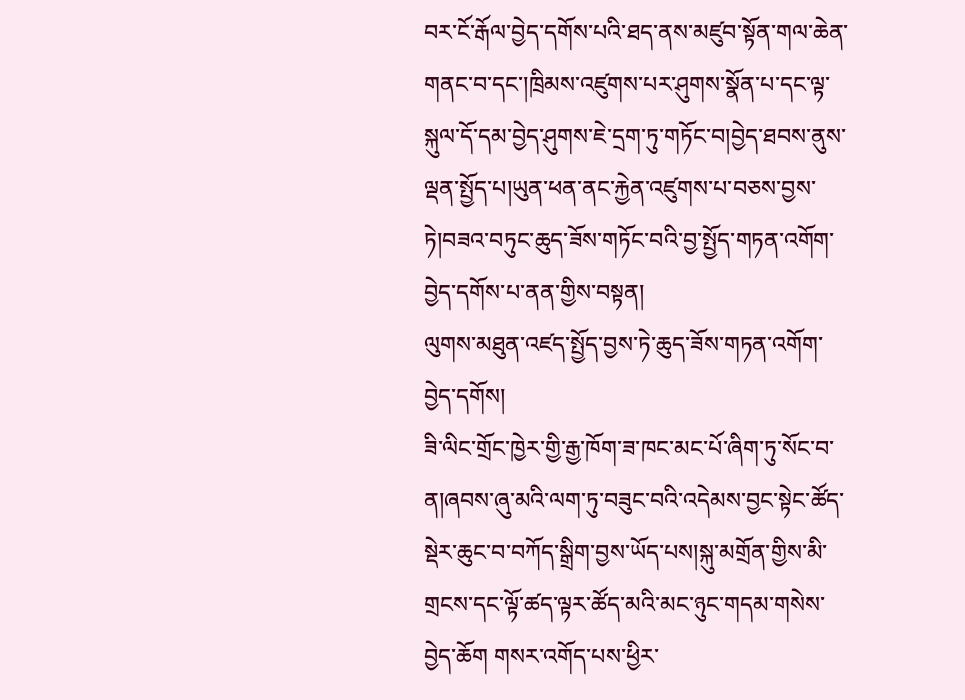བར་ངོ་རྒོལ་བྱེད་དགོས་པའི་ཐད་ནས་མཛུབ་སྟོན་གལ་ཆེན་གནང་བ་དང་།ཁྲིམས་འཛུགས་པར་ཤུགས་སྣོན་པ་དང་ལྟ་སྐུལ་དོ་དམ་བྱེད་ཤུགས་ཇེ་དྲག་ཏུ་གཏོང་བ།བྱེད་ཐབས་ནུས་ལྡན་སྤྱོད་པ།ཡུན་ཕན་ནང་རྐྱེན་འཛུགས་པ་བཅས་བྱས་ཏེ།བཟའ་བཏུང་ཆུད་ཟོས་གཏོང་བའི་བྱ་སྤྱོད་གཏན་འགོག་བྱེད་དགོས་པ་ནན་གྱིས་བསྟན།
ལུགས་མཐུན་འཛད་སྤྱོད་བྱས་ཏེ་ཆུད་ཟོས་གཏན་འགོག་བྱེད་དགོས།
ཟི་ལིང་གྲོང་ཁྱེར་གྱི་རྒྱ་ཁོག་ཟ་ཁང་མང་པོ་ཞིག་ཏུ་སོང་བ་ན།ཞབས་ཞུ་མའི་ལག་ཏུ་བཟུང་བའི་འདེམས་བྱང་སྟེང་ཚོད་སྡེར་ཆུང་བ་བཀོད་སྒྲིག་བྱས་ཡོད་པས།སྐུ་མགྲོན་གྱིས་མི་གྲངས་དང་ལྟོ་ཚད་ལྟར་ཚོད་མའི་མང་ཉུང་གདམ་གསེས་བྱེད་ཆོག གསར་འགོད་པས་ཕྱིར་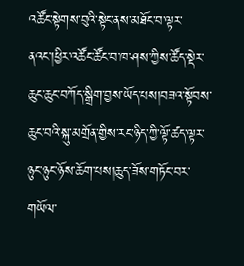འཚོང་སྟེགས་བུའི་སྟེང་ནས་མཐོང་བ་ལྟར་ནའང་།ཕྱིར་འཚོང་ཚོང་བ་ཁ་ཤས་ཀྱིས་ཚོད་སྡེར་ཆུང་ཆུང་བཀོད་སྒྲིག་བྱས་ཡོད་པས།བཟའ་སྟོབས་ཆུང་བའི་སྐུ་མགྲོན་གྱིས་རང་ཉིད་ཀྱི་ལྟོ་ཚད་ལྟར་ཉུང་ཉུང་ཉོས་ཆོག་པས།ཆུད་ཟོས་གཏོང་བར་གཡོལ་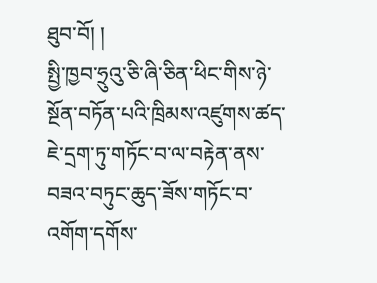ཐུབ་བོ། །
སྤྱི་ཁྱབ་ཧྲུའུ་ཅི་ཞི་ཅིན་ཕིང་གིས་ཉེ་སྔོན་བཏོན་པའི་ཁྲིམས་འཛུགས་ཚད་ཇེ་དྲག་ཏུ་གཏོང་བ་ལ་བརྟེན་ནས་བཟའ་བཏུང་ཆུད་ཟོས་གཏོང་བ་འགོག་དགོས་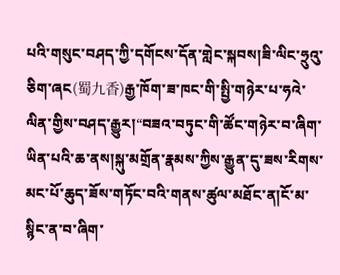པའི་གསུང་བཤད་ཀྱི་དགོངས་དོན་གླེང་སྐབས།ཟི་ལིང་ཧྲུའུ་ཅིག་ཞང(蜀九香)རྒྱ་ཁོག་ཟ་ཁང་གི་སྤྱི་གཉེར་པ་ཧའེ་ལིན་གྱིས་བཤད་རྒྱུར།“བཟའ་བཏུང་གི་ཚོང་གཉེར་བ་ཞིག་ཡིན་པའི་ཆ་ནས།སྐུ་མགྲོན་རྣམས་ཀྱིས་རྒྱུན་དུ་ཟས་རིགས་མང་པོ་ཆུད་ཟོས་གཏོང་བའི་གནས་ཚུལ་མཐོང་ན།ངོ་མ་སྙིང་ན་བ་ཞིག་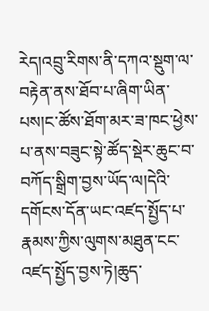རེད།འབྲུ་རིགས་ནི་དཀའ་སྡུག་ལ་བརྟེན་ནས་ཐོབ་པ་ཞིག་ཡིན་པས།ང་ཚོས་ཐོག་མར་ཟ་ཁང་ཕྱེས་པ་ནས་བཟུང་སྟེ་ཚོད་སྡེར་ཆུང་བ་བཀོད་སྒྲིག་བྱས་ཡོད་ལ།དེའི་དགོངས་དོན་ཡང་འཛད་སྤྱོད་པ་རྣམས་ཀྱིས་ལུགས་མཐུན་ངང་འཛད་སྤྱོད་བྱས་ཏེ།ཆུད་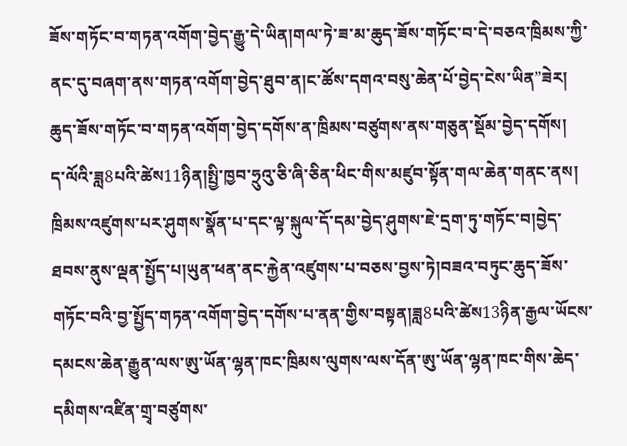ཟོས་གཏོང་བ་གཏན་འགོག་བྱེད་རྒྱུ་དེ་ཡིན།གལ་ཏེ་ཟ་མ་ཆུད་ཟོས་གཏོང་བ་དེ་བཅའ་ཁྲིམས་ཀྱི་ནང་དུ་བཞག་ནས་གཏན་འགོག་བྱེད་ཐུབ་ན།ང་ཚོས་དགའ་བསུ་ཆེན་པོ་བྱེད་ངེས་ཡིན”ཟེར།
ཆུད་ཟོས་གཏོང་བ་གཏན་འགོག་བྱེད་དགོས་ན་ཁྲིམས་བཙུགས་ནས་གཅུན་སྡོམ་བྱེད་དགོས།
ད་ལོའི་ཟླ8པའི་ཚེས11ཉིན།སྤྱི་ཁྱབ་ཧྲུའུ་ཅི་ཞི་ཅིན་ཕིང་གིས་མཛུབ་སྟོན་གལ་ཆེན་གནང་ནས། ཁྲིམས་འཛུགས་པར་ཤུགས་སྣོན་པ་དང་ལྟ་སྐུལ་དོ་དམ་བྱེད་ཤུགས་ཇེ་དྲག་ཏུ་གཏོང་བ།བྱེད་ཐབས་ནུས་ལྡན་སྤྱོད་པ།ཡུན་ཕན་ནང་རྐྱེན་འཛུགས་པ་བཅས་བྱས་ཏེ།བཟའ་བཏུང་ཆུད་ཟོས་གཏོང་བའི་བྱ་སྤྱོད་གཏན་འགོག་བྱེད་དགོས་པ་ནན་གྱིས་བསྟན།ཟླ8པའི་ཚེས13ཉིན་རྒྱལ་ཡོངས་དམངས་ཆེན་རྒྱུན་ལས་ཨུ་ཡོན་ལྷན་ཁང་ཁྲིམས་ལུགས་ལས་དོན་ཨུ་ཡོན་ལྷན་ཁང་གིས་ཆེད་དམིགས་འཛིན་གྲྭ་བཙུགས་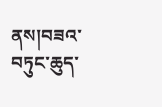ནས།བཟའ་བཏུང་ཆུད་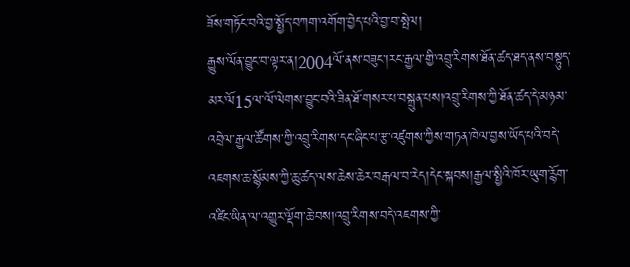ཟོས་གཏོང་བའི་བྱ་སྤྱོད་བཀག་འགོག་བྱེད་པའི་བྱ་བ་སྤེལ།
རྒྱུས་ལོན་བྱུང་བ་ལྟར་ན།2004ལོ་ནས་བཟུང་།རང་རྒྱལ་གྱི་འབྲུ་རིགས་ཐོན་ཚད་ཐད་ནས་བསྟུད་མར་ལོ15ལ་ལོ་ལེགས་བྱུང་བའི་ཟིན་ཐོ་གསར་པ་བསྐྲུན་པས།འབྲུ་རིགས་ཀྱི་ཐོན་ཚད་དེ་མཉམ་འབྲེལ་རྒྱལ་ཚོགས་ཀྱི་འབྲུ་རིགས་དང་ཞིང་པ་རྩ་འཛུགས་ཀྱིས་གཏན་ཁེལ་བྱས་ཡོད་པའི་བདེ་འཇགས་ཆ་སྙོམས་ཀྱི་ཆུ་ཚད་ལས་ཆེས་ཆེར་བརྒལ་བ་རེད།དེང་སྐབས།རྒྱལ་སྤྱིའི་ཁོར་ཡུག་རྙོག་འཛིང་ཡིན་ལ་འགྱུར་ལྡོག་ཆེ་བས།འབྲུ་རིགས་བདེ་འཇགས་ཀྱི་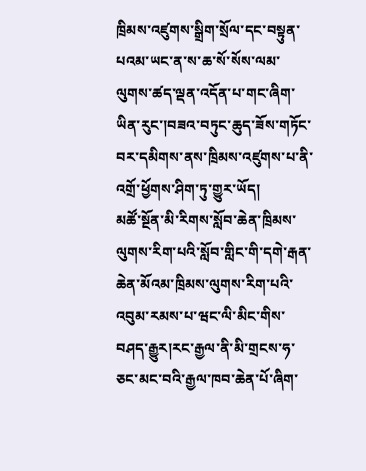ཁྲིམས་འཛུགས་སྒྲིག་སྲོལ་དང་བསྟུན་པའམ་ཡང་ན་ས་ཆ་སོ་སོས་ལམ་ལུགས་ཚད་ལྡན་འདོན་པ་གང་ཞིག་ཡིན་རུང་།བཟའ་བཏུང་ཆུད་ཟོས་གཏོང་བར་དམིགས་ནས་ཁྲིམས་འཛུགས་པ་ནི་འགྲོ་ཕྱོགས་ཤིག་ཏུ་གྱུར་ཡོད།
མཚོ་སྔོན་མི་རིགས་སློབ་ཆེན་ཁྲིམས་ལུགས་རིག་པའི་སློབ་གླིང་གི་དགེ་རྒན་ཆེན་མོའམ་ཁྲིམས་ལུགས་རིག་པའི་འབུམ་རམས་པ་ཝང་ལི་མིང་གིས་བཤད་རྒྱུར།རང་རྒྱལ་ནི་མི་གྲངས་ཧ་ཅང་མང་བའི་རྒྱལ་ཁབ་ཆེན་པོ་ཞིག་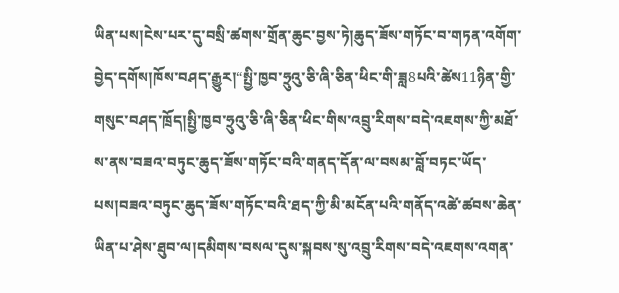ཡིན་པས།ངེས་པར་དུ་བསྲི་ཚགས་གྲོན་ཆུང་བྱས་ཏེ།ཆུད་ཟོས་གཏོང་བ་གཏན་འགོག་བྱེད་དགོས།ཁོས་བཤད་རྒྱུར།“སྤྱི་ཁྱབ་ཧྲུའུ་ཅི་ཞི་ཅིན་ཕིང་གི་ཟླ8པའི་ཚེས11ཉིན་གྱི་གསུང་བཤད་ཁྲོད།སྤྱི་ཁྱབ་ཧྲུའུ་ཅི་ཞི་ཅིན་ཕིང་གིས་འབྲུ་རིགས་བདེ་འཇགས་ཀྱི་མཐོ་ས་ནས་བཟའ་བཏུང་ཆུད་ཟོས་གཏོང་བའི་གནད་དོན་ལ་བསམ་བློ་བཏང་ཡོད་པས།བཟའ་བཏུང་ཆུད་ཟོས་གཏོང་བའི་ཐད་ཀྱི་མི་མངོན་པའི་གནོད་འཚེ་ཚབས་ཆེན་ཡིན་པ་ཤེས་ཐུབ་ལ།དམིགས་བསལ་དུས་སྐབས་སུ་འབྲུ་རིགས་བདེ་འཇགས་འགན་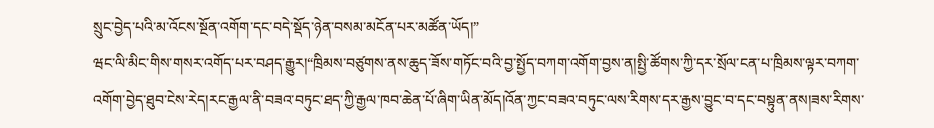སྲུང་བྱེད་པའི་མ་འོངས་སྔོན་འགོག་དང་བདེ་སྡོད་ཉེན་བསམ་མངོན་པར་མཚོན་ཡོད།”
ཝང་ལི་མིང་གིས་གསར་འགོད་པར་བཤད་རྒྱུར།“ཁྲིམས་བཙུགས་ནས་ཆུད་ཟོས་གཏོང་བའི་བྱ་སྤྱོད་བཀག་འགོག་བྱས་ན།སྤྱི་ཚོགས་ཀྱི་དར་སྲོལ་ངན་པ་ཁྲིམས་ལྟར་བཀག་འགོག་བྱེད་ཐུབ་ངེས་རེད།རང་རྒྱལ་ནི་བཟའ་བཏུང་ཐད་ཀྱི་རྒྱལ་ཁབ་ཆེན་པོ་ཞིག་ཡིན་མོད།འོན་ཀྱང་བཟའ་བཏུང་ལས་རིགས་དར་རྒྱས་བྱུང་བ་དང་བསྟུན་ནས།ཟས་རིགས་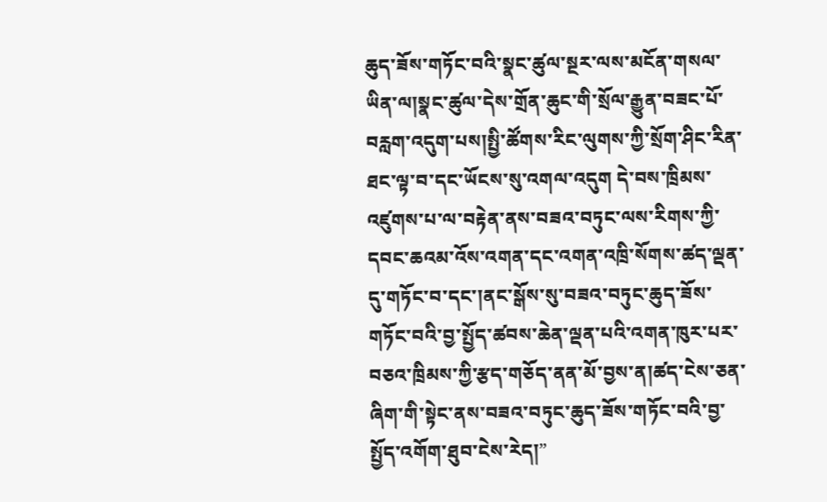ཆུད་ཟོས་གཏོང་བའི་སྣང་ཚུལ་སྔར་ལས་མངོན་གསལ་ཡིན་ལ།སྣང་ཚུལ་དེས་གྲོན་ཆུང་གི་སྲོལ་རྒྱུན་བཟང་པོ་བརླག་འདུག་པས།སྤྱི་ཚོགས་རིང་ལུགས་ཀྱི་སྲོག་ཤིང་རིན་ཐང་ལྟ་བ་དང་ཡོངས་སུ་འགལ་འདུག དེ་བས་ཁྲིམས་འཛུགས་པ་ལ་བརྟེན་ནས་བཟའ་བཏུང་ལས་རིགས་ཀྱི་དབང་ཆའམ་འོས་འགན་དང་འགན་འཁྲི་སོགས་ཚད་ལྡན་དུ་གཏོང་བ་དང་།ནང་སྒོས་སུ་བཟའ་བཏུང་ཆུད་ཟོས་གཏོང་བའི་བྱ་སྤྱོད་ཚབས་ཆེན་ལྡན་པའི་འགན་ཁུར་པར་བཅའ་ཁྲིམས་ཀྱི་རྩད་གཅོད་ནན་མོ་བྱས་ན།ཚད་ངེས་ཅན་ཞིག་གི་སྟེང་ནས་བཟའ་བཏུང་ཆུད་ཟོས་གཏོང་བའི་བྱ་སྤྱོད་འགོག་ཐུབ་ངེས་རེད།”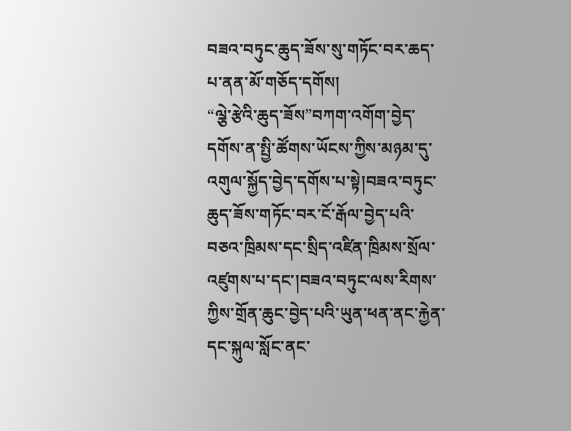བཟའ་བཏུང་ཆུད་ཟོས་སུ་གཏོང་བར་ཆད་པ་ནན་མོ་གཅོད་དགོས།
“ལྕེ་རྩེའི་ཆུད་ཟོས”བཀག་འགོག་བྱེད་དགོས་ན་སྤྱི་ཚོགས་ཡོངས་ཀྱིས་མཉམ་དུ་འགུལ་སྐྱོད་བྱེད་དགོས་པ་སྟེ།བཟའ་བཏུང་ཆུད་ཟོས་གཏོང་བར་ངོ་རྒོལ་བྱེད་པའི་བཅའ་ཁྲིམས་དང་སྲིད་འཛིན་ཁྲིམས་སྲོལ་འཛུགས་པ་དང་།བཟའ་བཏུང་ལས་རིགས་ཀྱིས་གྲོན་ཆུང་བྱེད་པའི་ཡུན་ཕན་ནང་རྐྱེན་དང་སྐུལ་སློང་ནང་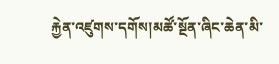རྐྱེན་འཛུགས་དགོས།མཚོ་སྔོན་ཞིང་ཆེན་མི་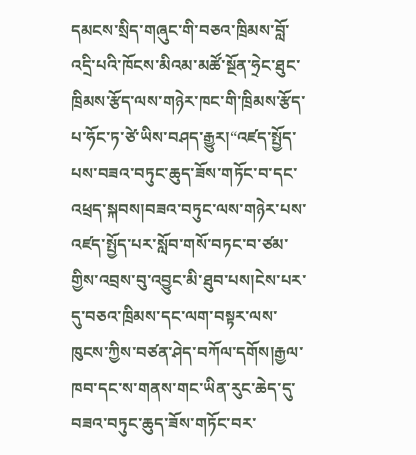དམངས་སྲིད་གཞུང་གི་བཅའ་ཁྲིམས་བློ་འདྲི་པའི་ཁོངས་མིའམ་མཚོ་སྔོན་ཧྲེང་ཐུང་ཁྲིམས་རྩོད་ལས་གཉེར་ཁང་གི་ཁྲིམས་རྩོད་པ་ཧོང་ཏ་ཙེ་ཡིས་བཤད་རྒྱུར།“འཛད་སྤྱོད་པས་བཟའ་བཏུང་ཆུད་ཟོས་གཏོང་བ་དང་འཕྲད་སྐབས།བཟའ་བཏུང་ལས་གཉེར་པས་འཛད་སྤྱོད་པར་སློབ་གསོ་བཏང་བ་ཙམ་གྱིས་འབྲས་བུ་འབྱུང་མི་ཐུབ་པས།ངེས་པར་དུ་བཅའ་ཁྲིམས་དང་ལག་བསྟར་ལས་ཁུངས་ཀྱིས་བཙན་ཤེད་བཀོལ་དགོས།རྒྱལ་ཁབ་དང་ས་གནས་གང་ཡིན་རུང་ཆེད་དུ་བཟའ་བཏུང་ཆུད་ཟོས་གཏོང་བར་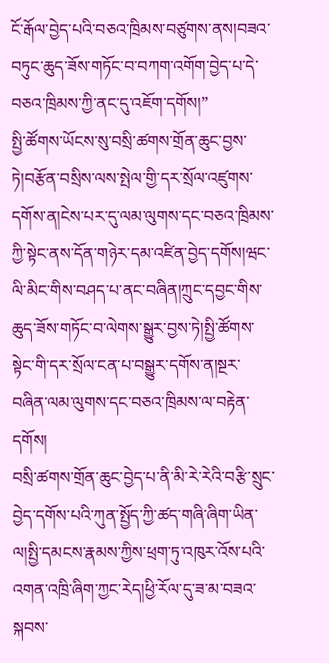ངོ་རྒོལ་བྱེད་པའི་བཅའ་ཁྲིམས་བཙུགས་ནས།བཟའ་བཏུང་ཆུད་ཟོས་གཏོང་བ་བཀག་འགོག་བྱེད་པ་དེ་བཅའ་ཁྲིམས་ཀྱི་ནང་དུ་འཇོག་དགོས།”
སྤྱི་ཚོགས་ཡོངས་སུ་བསྲི་ཚགས་གྲོན་ཆུང་བྱས་ཏེ།བརྩོན་བསྲིས་ལས་སྤེལ་གྱི་དར་སྲོལ་འཛུགས་དགོས་ན།ངེས་པར་དུ་ལམ་ལུགས་དང་བཅའ་ཁྲིམས་ཀྱི་སྟེང་ནས་དོན་གཉེར་དམ་འཛིན་བྱེད་དགོས།ཝང་ལི་མིང་གིས་བཤད་པ་ནང་བཞིན།ཀྲུང་དབྱང་གིས་ཆུད་ཟོས་གཏོང་བ་ལེགས་སྒྱུར་བྱས་ཏེ།སྤྱི་ཚོགས་སྟེང་གི་དར་སྲོལ་ངན་པ་བསྒྱུར་དགོས་ན།སྔར་བཞིན་ལམ་ལུགས་དང་བཅའ་ཁྲིམས་ལ་བརྟེན་དགོས།
བསྲི་ཚགས་གྲོན་ཆུང་བྱེད་པ་ནི་མི་རེ་རེའི་བརྩི་སྲུང་བྱེད་དགོས་པའི་ཀུན་སྤྱོད་ཀྱི་ཚད་གཞི་ཞིག་ཡིན་ལ།སྤྱི་དམངས་རྣམས་ཀྱིས་ཕྲག་ཏུ་འཁུར་འོས་པའི་འགན་འཁྲི་ཞིག་ཀྱང་རེད།ཕྱི་རོལ་དུ་ཟ་མ་བཟའ་སྐབས་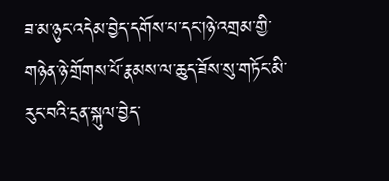ཟ་མ་ཉུང་འདེམ་བྱེད་དགོས་པ་དང་།ཉེ་འགྲམ་གྱི་གཉེན་ཉེ་གྲོགས་པོ་རྣམས་ལ་ཆུད་ཟོས་སུ་གཏོང་མི་རུང་བའི་དྲན་སྐུལ་བྱེད་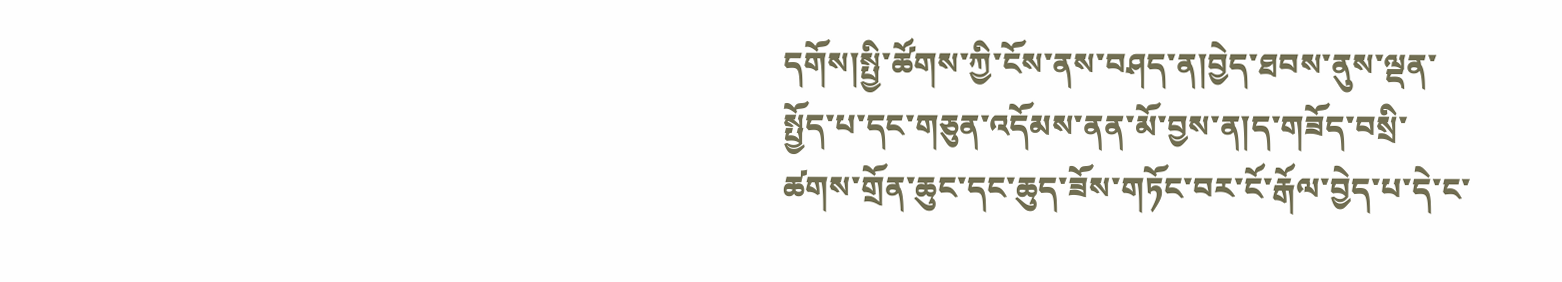དགོས།སྤྱི་ཚོགས་ཀྱི་ངོས་ནས་བཤད་ན།བྱེད་ཐབས་ནུས་ལྡན་སྤྱོད་པ་དང་གཅུན་འདོམས་ནན་མོ་བྱས་ན།ད་གཟོད་བསྲི་ཚགས་གྲོན་ཆུང་དང་ཆུད་ཟོས་གཏོང་བར་ངོ་རྒོལ་བྱེད་པ་དེ་ང་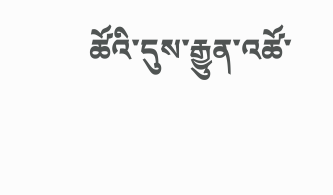ཚོའི་དུས་རྒྱུན་འཚོ་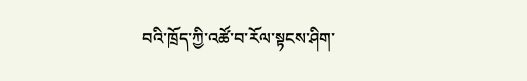བའི་ཁྲོད་ཀྱི་འཚོ་བ་རོལ་སྟངས་ཤིག་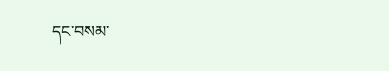དང་བསམ་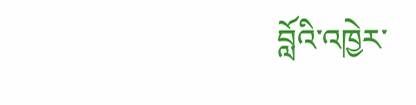བློའི་འཁྱེར་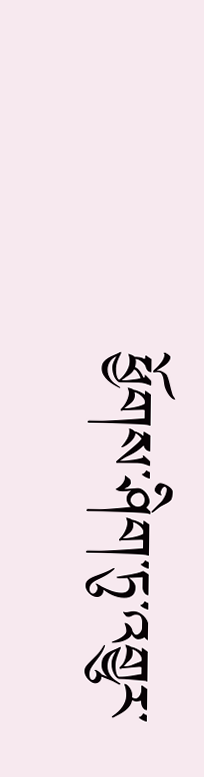ཕྱོགས་ཤིག་ཏུ་འགྱུར་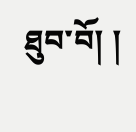ཐུབ་བོ། །